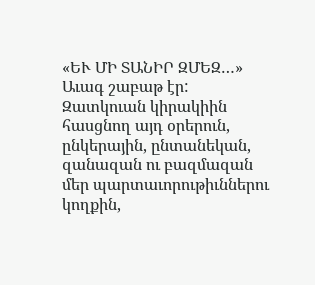«ԵՒ ՄԻ ՏԱՆԻՐ ԶՄԵԶ…»
Աւագ շաբաթ էր: Զատկուան կիրակիին հասցնող այդ օրերուն, ընկերային, ընտանեկան, զանազան ու բազմազան մեր պարտաւորութիւններու կողքին,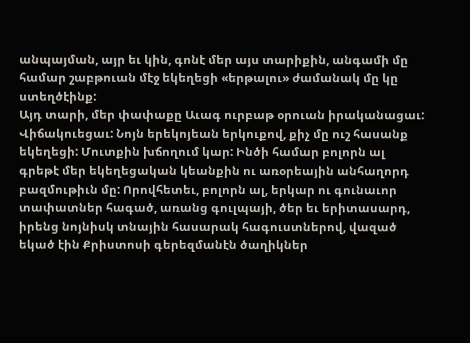անպայման, այր եւ կին, գոնէ մեր այս տարիքին, անգամի մը համար շաբթուան մէջ եկեղեցի «երթալու» ժամանակ մը կը ստեղծէինք:
Այդ տարի, մեր փափաքը Աւագ ուրբաթ օրուան իրականացաւ: Վիճակուեցաւ: Նոյն երեկոյեան երկուքով, քիչ մը ուշ հասանք եկեղեցի: Մուտքին խճողում կար: Ինծի համար բոլորն ալ գրեթէ մեր եկեղեցական կեանքին ու առօրեային անհաղորդ բազմութիւն մը: Որովհետեւ, բոլորն ալ, երկար ու գունաւոր տափատներ հագած, առանց գուլպայի, ծեր եւ երիտասարդ, իրենց նոյնիսկ տնային հասարակ հագուստներով, վազած եկած էին Քրիստոսի գերեզմանէն ծաղիկներ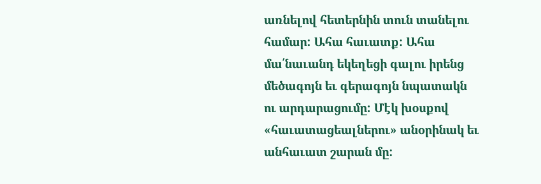առնելով հետերնին տուն տանելու համար: Ահա հաւատք: Ահա մա՛նաւանդ եկեղեցի գալու իրենց մեծագոյն եւ գերագոյն նպատակն ու արդարացումը: Մէկ խօսքով «հաւատացեալներու» անօրինակ եւ անհաւատ շարան մը: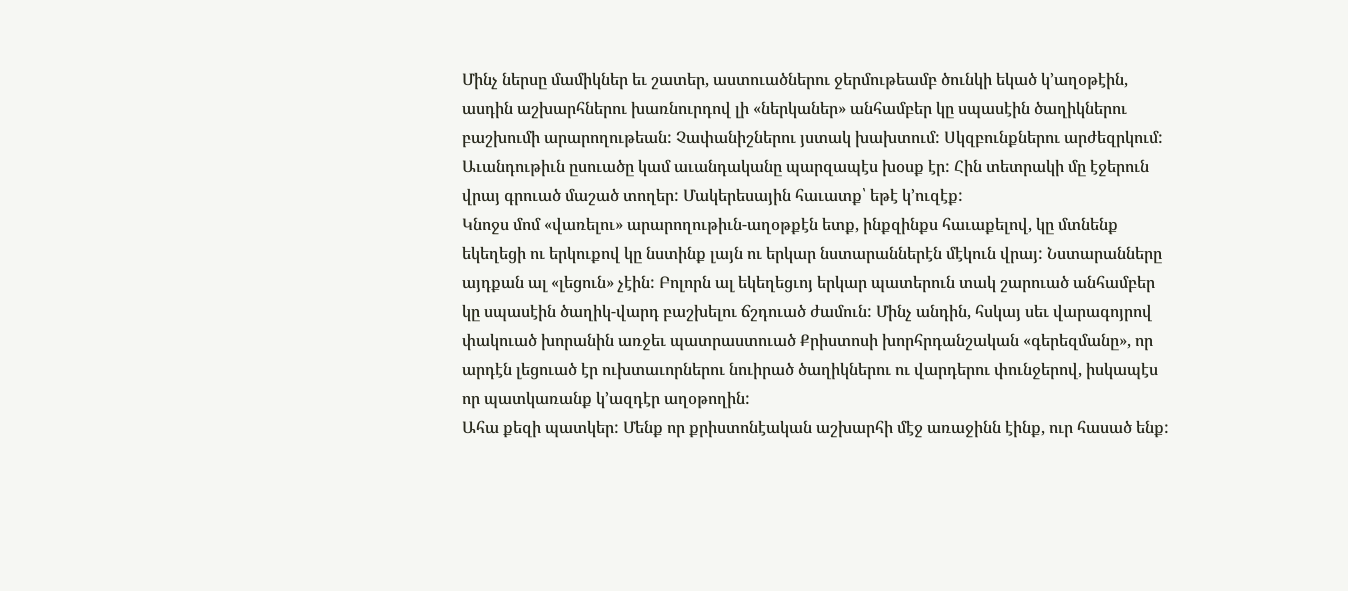Մինչ ներսը մամիկներ եւ շատեր, աստուածներու ջերմութեամբ ծունկի եկած կ՚աղօթէին, ասդին աշխարհներու խառնուրդով լի «ներկաներ» անհամբեր կը սպասէին ծաղիկներու բաշխումի արարողութեան: Չափանիշներու յստակ խախտում: Սկզբունքներու արժեզրկում: Աւանդութիւն ըսուածը կամ աւանդականը պարզապէս խօսք էր: Հին տետրակի մը էջերուն վրայ գրուած մաշած տողեր: Մակերեսային հաւատք՝ եթէ կ՚ուզէք:
Կնոջս մոմ «վառելու» արարողութիւն-աղօթքէն ետք, ինքզինքս հաւաքելով, կը մտնենք եկեղեցի ու երկուքով կը նստինք լայն ու երկար նստարաններէն մէկուն վրայ: Նստարանները այդքան ալ «լեցուն» չէին: Բոլորն ալ եկեղեցւոյ երկար պատերուն տակ շարուած անհամբեր կը սպասէին ծաղիկ-վարդ բաշխելու ճշդուած ժամուն: Մինչ անդին, հսկայ սեւ վարագոյրով փակուած խորանին առջեւ պատրաստուած Քրիստոսի խորհրդանշական «գերեզմանը», որ արդէն լեցուած էր ուխտաւորներու նուիրած ծաղիկներու ու վարդերու փունջերով, իսկապէս որ պատկառանք կ՚ազդէր աղօթողին:
Ահա քեզի պատկեր: Մենք որ քրիստոնէական աշխարհի մէջ առաջինն էինք, ուր հասած ենք: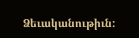Ձեւականութիւն: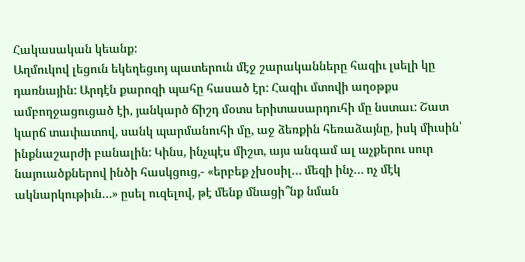Հակասական կեանք:
Աղմուկով լեցուն եկեղեցւոյ պատերուն մէջ շարականները հազիւ լսելի կը դառնային: Արդէն քարոզի պահը հասած էր: Հազիւ մտովի աղօթքս ամբողջացուցած էի, յանկարծ ճիշդ մօտս երիտասարդուհի մը նստաւ: Շատ կարճ տափատով, սանկ պարմանուհի մը, աջ ձեռքին հեռաձայնը, իսկ միւսին՝ ինքնաշարժի բանալին: Կինս, ինչպէս միշտ, այս անգամ ալ աչքերու սուր նայուածքներով ինծի հասկցուց,- «երբեք չխօսիլ… մեզի ինչ… ոչ մէկ ակնարկութիւն…» ըսել ուզելով, թէ մենք մնացի՞նք նման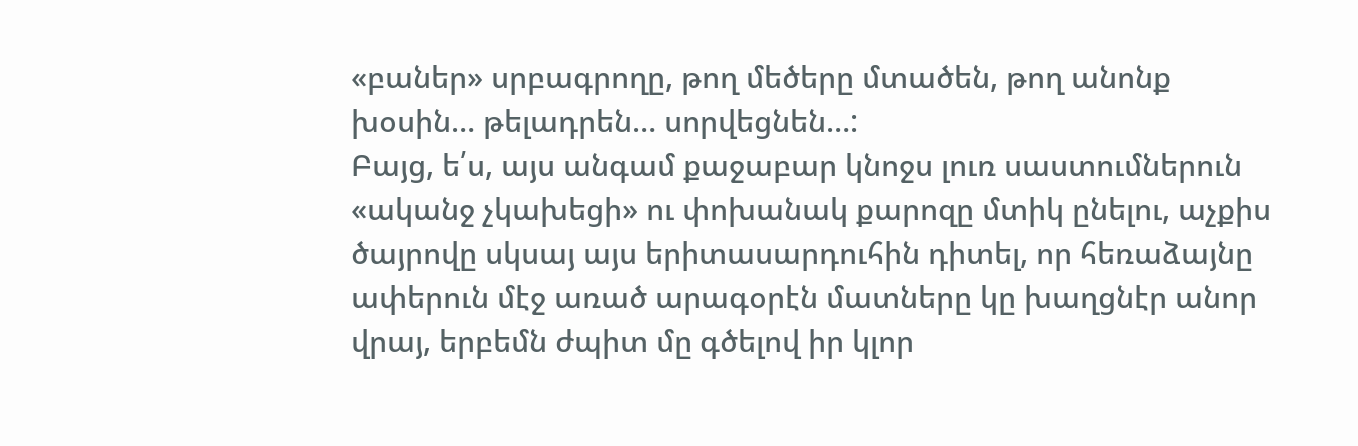«բաներ» սրբագրողը, թող մեծերը մտածեն, թող անոնք խօսին… թելադրեն… սորվեցնեն…:
Բայց, ե՛ս, այս անգամ քաջաբար կնոջս լուռ սաստումներուն «ականջ չկախեցի» ու փոխանակ քարոզը մտիկ ընելու, աչքիս ծայրովը սկսայ այս երիտասարդուհին դիտել, որ հեռաձայնը ափերուն մէջ առած արագօրէն մատները կը խաղցնէր անոր վրայ, երբեմն ժպիտ մը գծելով իր կլոր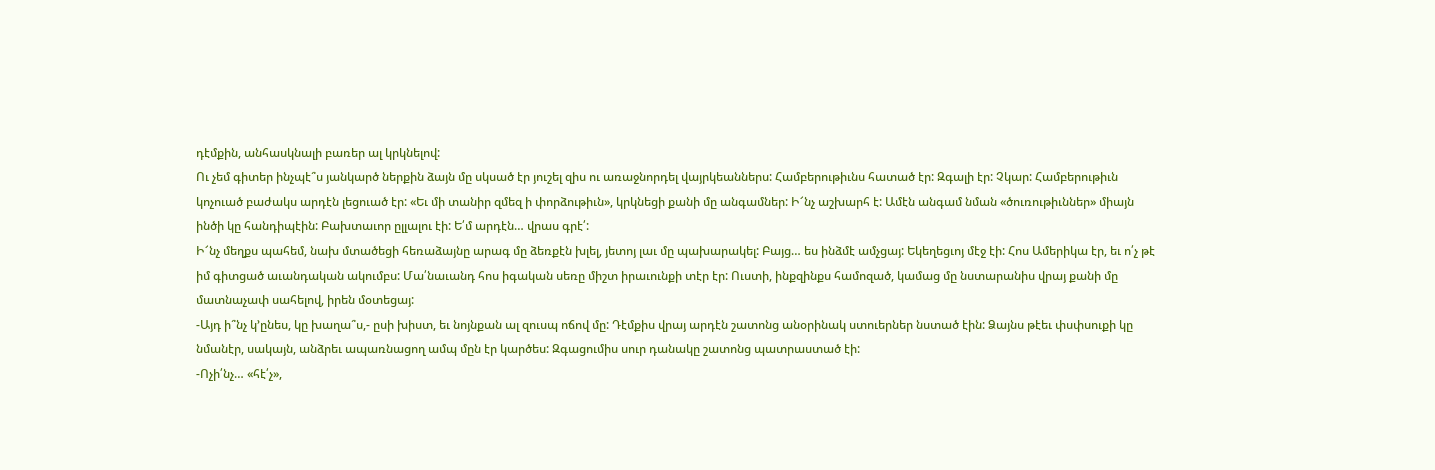դէմքին, անհասկնալի բառեր ալ կրկնելով:
Ու չեմ գիտեր ինչպէ՞ս յանկարծ ներքին ձայն մը սկսած էր յուշել զիս ու առաջնորդել վայրկեաններս: Համբերութիւնս հատած էր: Զգալի էր: Չկար: Համբերութիւն կոչուած բաժակս արդէն լեցուած էր: «Եւ մի տանիր զմեզ ի փորձութիւն», կրկնեցի քանի մը անգամներ: Ի՜նչ աշխարհ է: Ամէն անգամ նման «ծուռութիւններ» միայն ինծի կը հանդիպէին: Բախտաւոր ըլլալու էի: Ե՛մ արդէն… վրաս գրէ՛:
Ի՜նչ մեղքս պահեմ, նախ մտածեցի հեռաձայնը արագ մը ձեռքէն խլել, յետոյ լաւ մը պախարակել: Բայց… ես ինձմէ ամչցայ: Եկեղեցւոյ մէջ էի: Հոս Ամերիկա էր, եւ ո՛չ թէ իմ գիտցած աւանդական ակումբս: Մա՛նաւանդ հոս իգական սեռը միշտ իրաւունքի տէր էր: Ուստի, ինքզինքս համոզած, կամաց մը նստարանիս վրայ քանի մը մատնաչափ սահելով, իրեն մօտեցայ:
-Այդ ի՞նչ կ՚ընես, կը խաղա՞ս,- ըսի խիստ, եւ նոյնքան ալ զուսպ ոճով մը: Դէմքիս վրայ արդէն շատոնց անօրինակ ստուերներ նստած էին: Ձայնս թէեւ փսփսուքի կը նմանէր, սակայն, անձրեւ ապառնացող ամպ մըն էր կարծես: Զգացումիս սուր դանակը շատոնց պատրաստած էի:
-Ոչի՛նչ… «հէ՛չ»,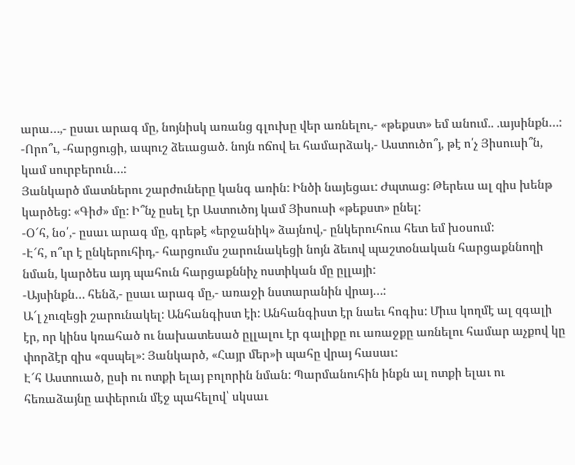արա…,- ըսաւ արագ մը, նոյնիսկ առանց գլուխը վեր առնելու,- «թեքստ» եմ անում.. .այսինքն…:
-Որո՞ւ, -հարցուցի, ապուշ ձեւացած. նոյն ոճով եւ համարձակ,- Աստուծո՞յ, թէ ո՛չ Յիսուսի՞ն, կամ սուրբերուն…:
Յանկարծ մատներու շարժուները կանգ առին: Ինծի նայեցաւ: Ժպտաց: Թերեւս ալ զիս խենթ կարծեց: «Գիժ» մը: Ի՞նչ ըսել էր Աստուծոյ կամ Յիսուսի «թեքստ» ընել:
-Օ՜հ, նօ՛,- ըսաւ արագ մը, գրեթէ «երջանիկ» ձայնով,- ընկերուհուս հետ եմ խօսում:
-Է՜հ, ո՞ւր է ընկերուհիդ,- հարցումս շարունակեցի նոյն ձեւով պաշտօնական հարցաքննողի նման, կարծես այդ պահուն հարցաքննիչ ոստիկան մը ըլլայի:
-Այսինքն… հենձ,- ըսաւ արագ մը,- առաջի նստարանին վրայ…:
Ա՜լ չուզեցի շարունակել: Անհանգիստ էի: Անհանգիստ էր նաեւ հոգիս: Միւս կողմէ ալ զգալի էր, որ կինս կռահած ու նախատեսած ըլլալու էր գալիքը ու առաջքը առնելու համար աչքով կը փորձէր զիս «զսպել»: Յանկարծ, «Հայր մեր»ի պահը վրայ հասաւ:
Է՜հ Աստուած, ըսի ու ոտքի ելայ բոլորին նման: Պարմանուհին ինքն ալ ոտքի ելաւ ու հեռաձայնը ափերուն մէջ պահելով՝ սկսաւ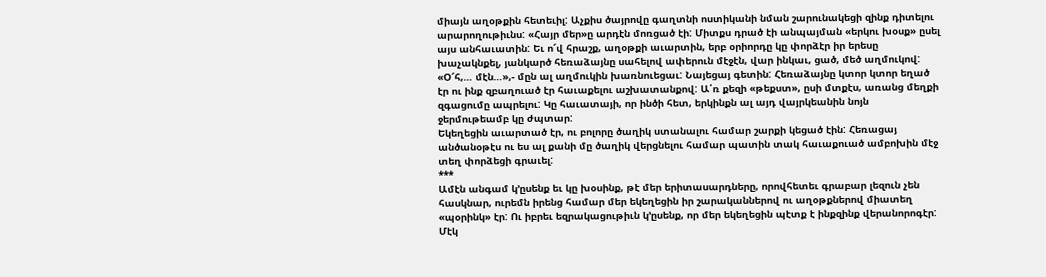միայն աղօթքին հետեւիլ: Աչքիս ծայրովը գաղտնի ոստիկանի նման շարունակեցի զինք դիտելու արարողութիւնս: «Հայր մեր»ը արդէն մոռցած էի: Միտքս դրած էի անպայման «երկու խօսք» ըսել այս անհաւատին: Եւ ո՜վ հրաշք, աղօթքի աւարտին, երբ օրիորդը կը փորձէր իր երեսը խաչակնքել, յանկարծ հեռաձայնը սահելով ափերուն մէջէն, վար ինկաւ, ցած, մեծ աղմուկով:
«Օ՜հ,… մէն…»,- մըն ալ աղմուկին խառնուեցաւ: Նայեցայ գետին: Հեռաձայնը կտոր կտոր եղած էր ու ինք զբաղուած էր հաւաքելու աշխատանքով: Ա՛ռ քեզի «թեքստ», ըսի մտքէս, առանց մեղքի զգացումը ապրելու: Կը հաւատայի, որ ինծի հետ, երկինքն ալ այդ վայրկեանին նոյն ջերմութեամբ կը ժպտար:
Եկեղեցին աւարտած էր, ու բոլորը ծաղիկ ստանալու համար շարքի կեցած էին: Հեռացայ անծանօթէս ու ես ալ քանի մը ծաղիկ վերցնելու համար պատին տակ հաւաքուած ամբոխին մէջ տեղ փորձեցի գրաւել:
***
Ամէն անգամ կ՚ըսենք եւ կը խօսինք, թէ մեր երիտասարդները, որովհետեւ գրաբար լեզուն չեն հասկնար, ուրեմն իրենց համար մեր եկեղեցին իր շարականներով ու աղօթքներով միատեղ «պօրինկ» էր: Ու իբրեւ եզրակացութիւն կ՚ըսենք, որ մեր եկեղեցին պէտք է ինքզինք վերանորոգէր: Մէկ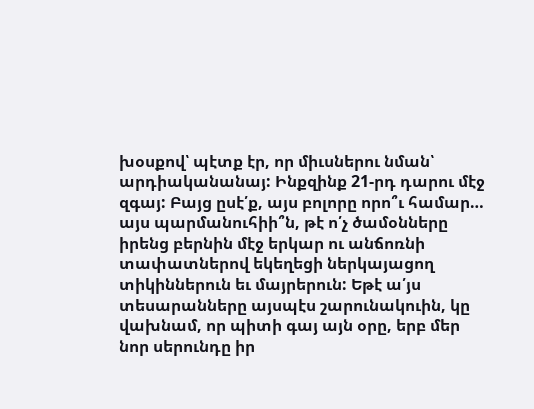խօսքով՝ պէտք էր, որ միւսներու նման՝ արդիականանայ: Ինքզինք 21-րդ դարու մէջ զգայ: Բայց ըսէ՛ք, այս բոլորը որո՞ւ համար… այս պարմանուհիի՞ն, թէ ո՛չ ծամօնները իրենց բերնին մէջ երկար ու անճոռնի տափատներով եկեղեցի ներկայացող տիկիններուն եւ մայրերուն: Եթէ ա՛յս տեսարանները այսպէս շարունակուին, կը վախնամ, որ պիտի գայ այն օրը, երբ մեր նոր սերունդը իր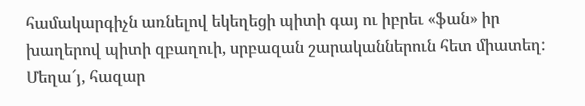համակարգիչն առնելով եկեղեցի պիտի գայ ու իբրեւ «ֆան» իր խաղերով պիտի զբաղուի, սրբազան շարականներուն հետ միատեղ:
Մեղա՜յ, հազար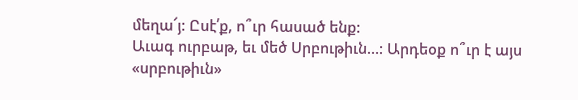մեղա՜յ: Ըսէ՛ք, ո՞ւր հասած ենք:
Աւագ ուրբաթ, եւ մեծ Սրբութիւն…: Արդեօք ո՞ւր է այս «սրբութիւն»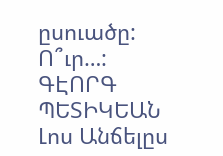ըսուածը:
Ո՞ւր…:
ԳԷՈՐԳ ՊԵՏԻԿԵԱՆ
Լոս Անճելըս